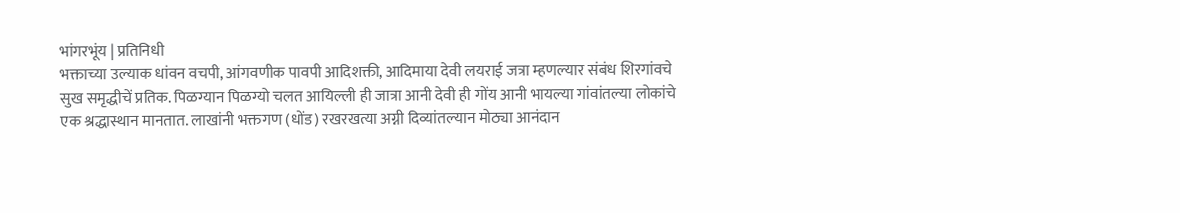भांगरभूंय | प्रतिनिधी
भक्ताच्या उल्याक धांवन वचपी, आंगवणीक पावपी आदिशक्ती, आदिमाया देवी लयराई जत्रा म्हणल्यार संबंध शिरगांवचे सुख समृद्धीचें प्रतिक. पिळग्यान पिळग्यो चलत आयिल्ली ही जात्रा आनी देवी ही गोंय आनी भायल्या गांवांतल्या लोकांचे एक श्रद्धास्थान मानतात. लाखांनी भक्तगण (धोंड) रखरखत्या अग्नी दिव्यांतल्यान मोठ्या आनंदान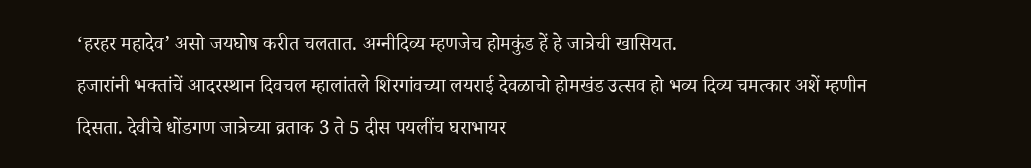‘हरहर महादेव’ असो जयघोष करीत चलतात. अग्नीदिव्य म्हणजेच होमकुंड हें हे जात्रेची खासियत.
हजारांनी भक्तांचें आदरस्थान दिवचल म्हालांतले शिरगांवच्या लयराई देवळाचो होमखंड उत्सव हो भव्य दिव्य चमत्कार अशें म्हणीन दिसता. देवीचे धोंडगण जात्रेच्या व्रताक 3 ते 5 दीस पयलींच घराभायर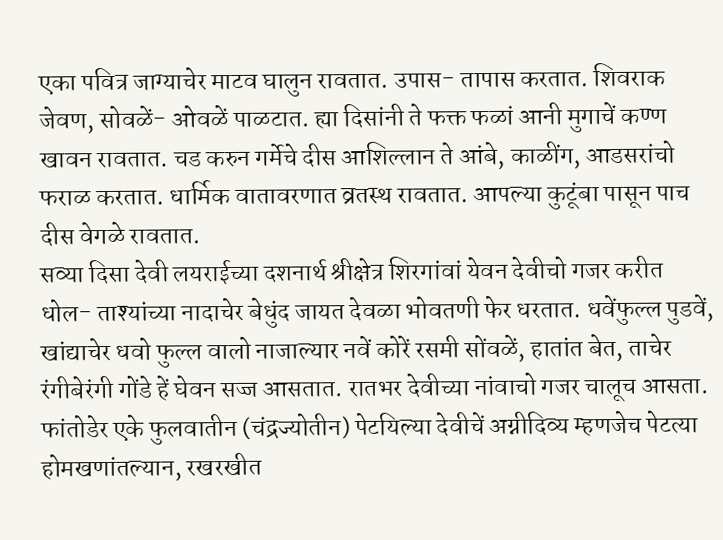एका पवित्र जाग्याचेर माटव घालुन रावतात. उपास- तापास करतात. शिवराक जेवण, सोवळें- ओवळें पाळटात. ह्या दिसांनी ते फक्त फळां आनी मुगाचें कण्ण खावन रावतात. चड करुन गर्मेचे दीस आशिल्लान ते आंबे, काळींग, आडसरांचो फराळ करतात. धार्मिक वातावरणात व्रतस्थ रावतात. आपल्या कुटूंबा पासून पाच दीस वेगळे रावतात.
सव्या दिसा देवी लयराईच्या दशनार्थ श्रीक्षेत्र शिरगांवां येवन देवीचो गजर करीत धोल- ताश्यांच्या नादाचेर बेधुंद जायत देवळा भोवतणी फेर धरतात. धवेंफुल्ल पुडवें, खांद्याचेर धवो फुल्ल वालो नाजाल्यार नवें कोरें रसमी सोंवळें, हातांत बेत, ताचेर रंगीबेरंगी गोंडे हें घेवन सज्ज आसतात. रातभर देवीच्या नांवाचो गजर चालूच आसता. फांतोडेर एके फुलवातीन (चंद्रज्योतीन) पेटयिल्या देवीचें अग्नीदिव्य म्हणजेच पेटत्या होमखणांतल्यान, रखरखीत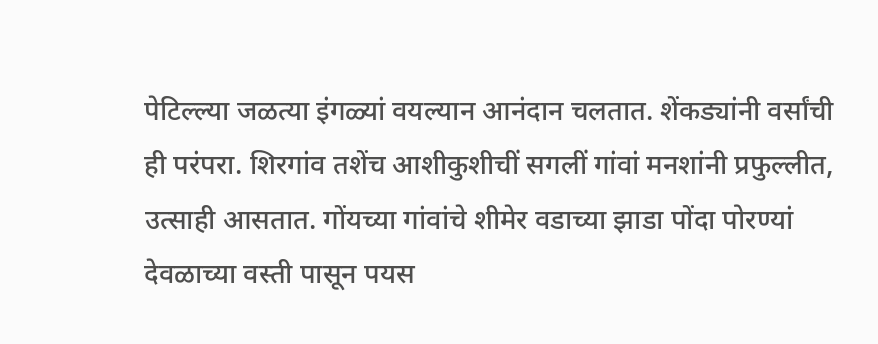पेटिल्ल्या जळत्या इंगळ्यां वयल्यान आनंदान चलतात. शेंकड्यांनी वर्सांची ही परंपरा. शिरगांव तशेंच आशीकुशीचीं सगलीं गांवां मनशांनी प्रफुल्लीत, उत्साही आसतात. गोंयच्या गांवांचे शीमेर वडाच्या झाडा पोंदा पोरण्यां देवळाच्या वस्ती पासून पयस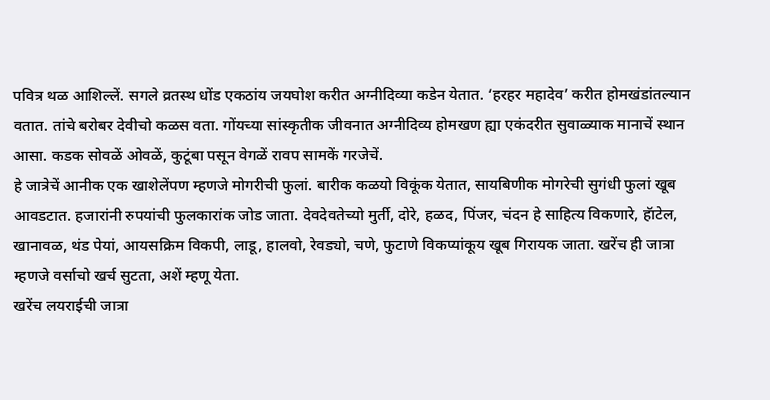पवित्र थळ आशिल्लें. सगले व्रतस्थ धोंड एकठांय जयघोश करीत अग्नीदिव्या कडेन येतात. ‘हरहर महादेव’ करीत होमखंडांतल्यान वतात. तांचे बरोबर देवीचो कळस वता. गोंयच्या सांस्कृतीक जीवनात अग्नीदिव्य होमखण ह्या एकंदरीत सुवाळ्याक मानाचें स्थान आसा. कडक सोवळें ओवळें, कुटूंबा पसून वेगळें रावप सामकें गरजेचें.
हे जात्रेचें आनीक एक खाशेलेंपण म्हणजे मोगरीची फुलां. बारीक कळयो विकूंक येतात, सायबिणीक मोगरेची सुगंधी फुलां खूब आवडटात. हजारांनी रुपयांची फुलकारांक जोड जाता. देवदेवतेच्यो मुर्ती, दोरे, हळद, पिंजर, चंदन हे साहित्य विकणारे, हॅाटेल, खानावळ, थंड पेयां, आयसक्रिम विकपी, लाडू, हालवो, रेवड्यो, चणे, फुटाणे विकप्यांकूय खूब गिरायक जाता. खरेंच ही जात्रा म्हणजे वर्साचो खर्च सुटता, अशें म्हणू येता.
खरेंच लयराईची जात्रा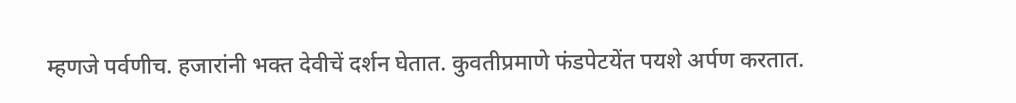म्हणजे पर्वणीच. हजारांनी भक्त देवीचें दर्शन घेतात. कुवतीप्रमाणे फंडपेटयेंत पयशे अर्पण करतात.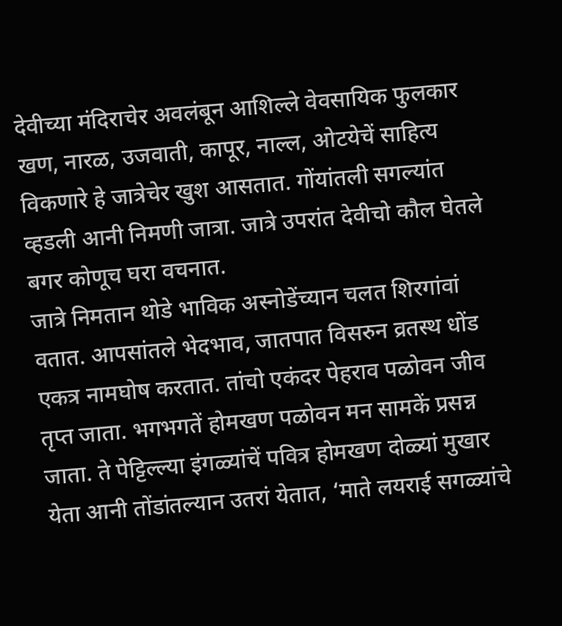देवीच्या मंदिराचेर अवलंबून आशिल्ले वेवसायिक फुलकार खण, नारळ, उजवाती, कापूर, नाल्ल, ओटयेचें साहित्य विकणारे हे जात्रेचेर खुश आसतात. गोंयांतली सगल्यांत व्हडली आनी निमणी जात्रा. जात्रे उपरांत देवीचो कौल घेतले बगर कोणूच घरा वचनात.
जात्रे निमतान थोडे भाविक अस्नोडेंच्यान चलत शिरगांवां वतात. आपसांतले भेदभाव, जातपात विसरुन व्रतस्थ धोंड एकत्र नामघोष करतात. तांचो एकंदर पेहराव पळोवन जीव तृप्त जाता. भगभगतें होमखण पळोवन मन सामकें प्रसन्न जाता. ते पेट्टिल्ल्या इंगळ्यांचें पवित्र होमखण दोळ्यां मुखार येता आनी तोंडांतल्यान उतरां येतात, ‘माते लयराई सगळ्यांचे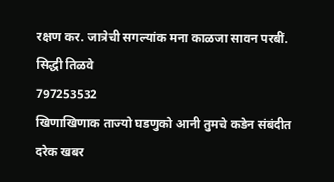रक्षण कर. जात्रेची सगल्यांक मना काळजा सावन परबीं.
सिद्धी तिळवे
797253532
खिणाखिणाक ताज्यो घडणुको आनी तुमचे कडेन संबंदीत दरेक खबर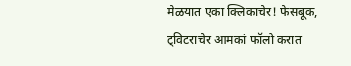मेळयात एका क्लिकाचेर! फेसबूक, ट्विटराचेर आमकां फॉलो करात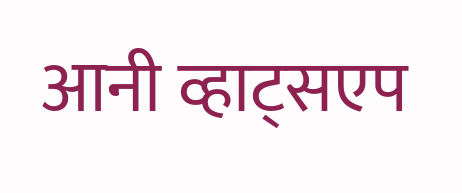आनी व्हाट्सएप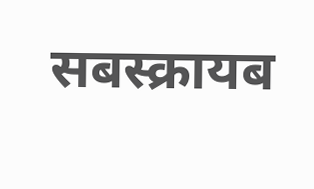सबस्क्रायब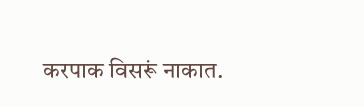करपाक विसरूं नाकात.